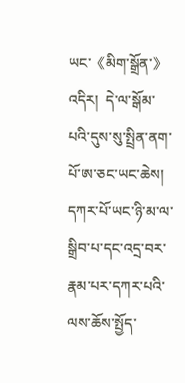ཡང་《མིག་སྒྲོན་》འདིར།  དེ་ལ་སྒོམ་པའི་དུས་སུ་སྤྲིན་ནག་པོ་ཨ་ཅང་ཡང་ཆེས།   དཀར་པོ་ཡང་ཉི་མ་ལ་སྒྲིབ་པ་དང་འདྲ་བར་རྣམ་པར་དཀར་པའི་ལས་ཆོས་སྤྱོད་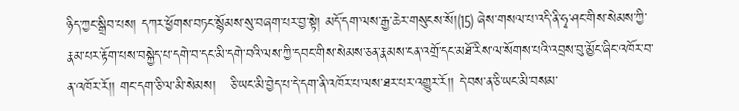ཉིད་ཀྱང་སྒྲིབ་པས། དཀར་ཕྱོགས་བཏང་སྙོམས་སུ་བཞག་པར་བྱ་སྟེ། མདོ་དག་ལས་རྒྱ་ཆེར་གསུངས་སོ།⒂ ཞེས་གསལ་པ་འདི་ནི་ཧྭ་ཤང་གིས་སེམས་ཀྱི་རྣམ་པར་རྟོག་པས་བསྐྱེད་པ་དགེ་བ་དང་མི་དགེ་བའི་ལས་ཀྱི་དབང་གིས་སེམས་ཅན་རྣམས་ངན་འགྲོ་དང་མཐོ་རིས་ལ་སོགས་པའི་འབྲས་བུ་མྱོང་ཞིང་འཁོར་བ་ན་འཁོར་རོ།། གང་དག་ཅི་ལ་མི་སེམས།   ཅི་ཡང་མི་བྱེད་པ་དེ་དག་ནི་འཁོར་པ་ལས་ཐར་པར་འགྱུར་རོ།། དེ་བས་ན་ཅི་ཡང་མི་བསམ་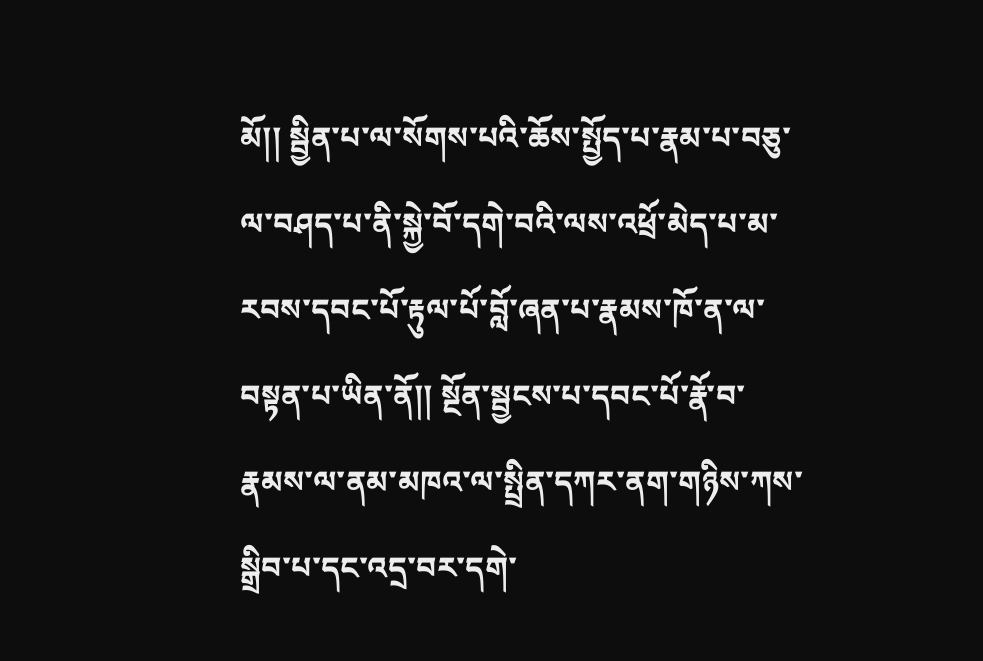མོ།། སྦྱིན་པ་ལ་སོགས་པའི་ཆོས་སྤྱོད་པ་རྣམ་པ་བཅུ་ལ་བཤད་པ་ནི་སྐྱེ་བོ་དགེ་བའི་ལས་འཕྲོ་མེད་པ་མ་རབས་དབང་པོ་རྟུལ་པོ་བློ་ཞན་པ་རྣམས་ཁོ་ན་ལ་བསྟན་པ་ཡིན་ནོ།། སྔོན་སྦྱངས་པ་དབང་པོ་རྣོ་བ་རྣམས་ལ་ནམ་མཁའ་ལ་སྤྲིན་དཀར་ནག་གཉིས་ཀས་སྒྲིབ་པ་དང་འདྲ་བར་དགེ་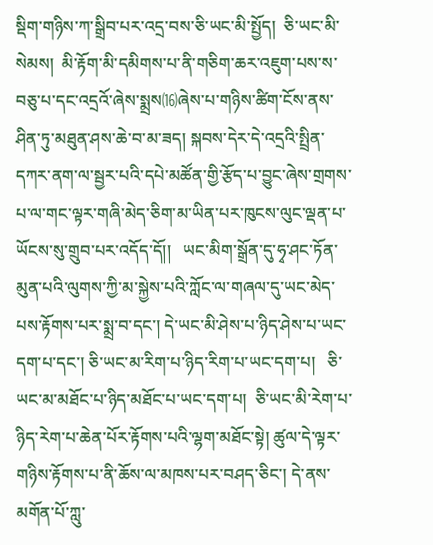སྡིག་གཉིས་ཀ་སྒྲིབ་པར་འདྲ་བས་ཅི་ཡང་མི་སྤྱོད།  ཅི་ཡང་མི་སེམས།  མི་རྟོག་མི་དམིགས་པ་ནི་གཅིག་ཆར་འཇུག་པས་ས་བཅུ་པ་དང་འདྲའོ་ཞེས་སྨྲས⒃ཞེས་པ་གཉིས་ཚིག་ངོས་ནས་ཤིན་ཏུ་མཐུན་ཤས་ཆེ་བ་མ་ཟད། སྐབས་དེར་དེ་འདྲའི་སྤྲིན་དཀར་ནག་ལ་སྦྱར་པའི་དཔེ་མཚོན་གྱི་རྩོད་པ་བྱུང་ཞེས་གྲགས་པ་ལ་གང་ལྟར་གཞི་མེད་ཅིག་མ་ཡིན་པར་ཁུངས་ལུང་ལྡན་པ་ཡོངས་སུ་གྲུབ་པར་འདོད་དོ།།   ཡང་མིག་སྒྲོན་དུ་ཧྭ་ཤང་ཏོན་མུན་པའི་ལུགས་ཀྱི་མ་སྐྱེས་པའི་ཀློང་ལ་གཞལ་དུ་ཡང་མེད་པས་རྟོགས་པར་སྨྲ་བ་དང་། དེ་ཡང་མི་ཤེས་པ་ཉིད་ཤེས་པ་ཡང་དག་པ་དང་། ཅི་ཡང་མ་རིག་པ་ཉིད་རིག་པ་ཡང་དག་པ།   ཅི་ཡང་མ་མཐོང་པ་ཉིད་མཐོང་པ་ཡང་དག་པ།  ཅི་ཡང་མི་རེག་པ་ཉིད་རེག་པ་ཆེན་པོར་རྟོགས་པའི་ལྷག་མཐོང་སྟེ། ཚུལ་དེ་ལྟར་གཉིས་རྟོགས་པ་ནི་ཆོས་ལ་མཁས་པར་བཤད་ཅིང་། དེ་ནས་མགོན་པོ་ཀླུ་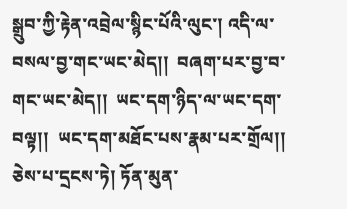སྒྲུབ་ཀྱི་རྟེན་འབྲེལ་སྙིང་པོའི་ལུང་། འདི་ལ་བསལ་བྱ་གང་ཡང་མེད།།  བཞག་པར་བྱ་བ་གང་ཡང་མེད།།  ཡང་དག་ཉིད་ལ་ཡང་དག་བལྟ།།  ཡང་དག་མཐོང་པས་རྣམ་པར་གྲོལ།། ཅེས་པ་དྲངས་ཏེ། ཏོན་མུན་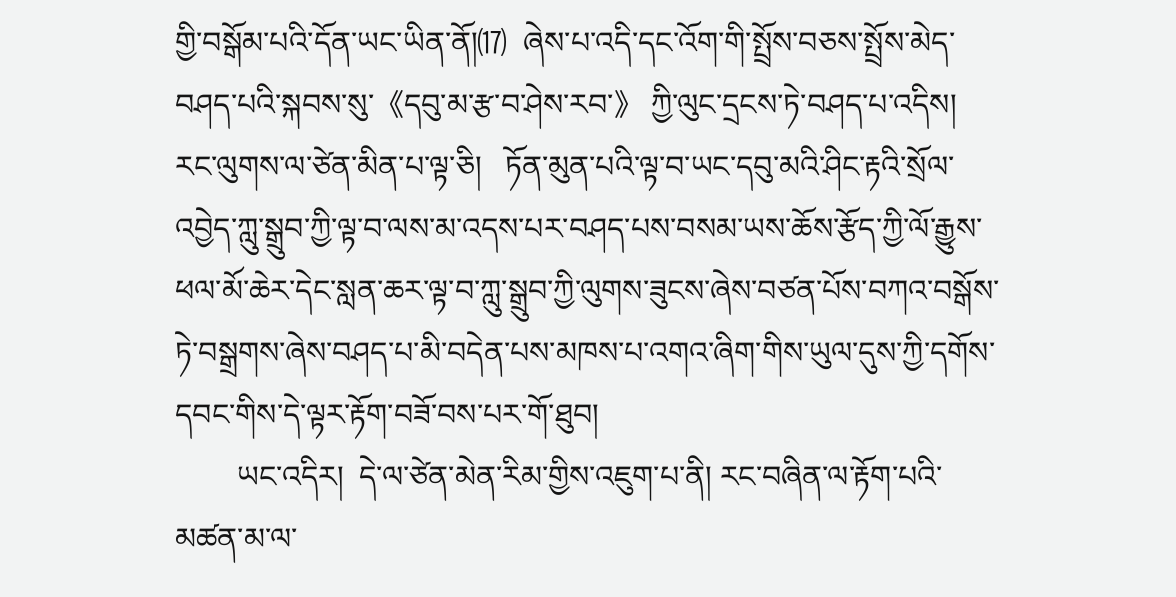གྱི་བསྒོམ་པའི་དོན་ཡང་ཡིན་ནོ།⒄  ཞེས་པ་འདི་དང་འོག་གི་སྤྲོས་བཅས་སྤྲོས་མེད་བཤད་པའི་སྐབས་སུ་《དབུ་མ་རྩ་བ་ཤེས་རབ་》 ཀྱི་ལུང་དྲངས་ཏེ་བཤད་པ་འདིས།  རང་ལུགས་ལ་ཙེན་མིན་པ་ལྟ་ཅི།   ཏོན་མུན་པའི་ལྟ་བ་ཡང་དབུ་མའི་ཤིང་རྟའི་སྲོལ་འབྱེད་ཀླུ་སྒྲུབ་ཀྱི་ལྟ་བ་ལས་མ་འདས་པར་བཤད་པས་བསམ་ཡས་ཆོས་རྩོད་ཀྱི་ལོ་རྒྱུས་ཕལ་མོ་ཆེར་དེང་སླན་ཆར་ལྟ་བ་ཀླུ་སྒྲུབ་ཀྱི་ལུགས་ཟུངས་ཞེས་བཙན་པོས་བཀའ་བསྒོས་ཏེ་བསྒྲགས་ཞེས་བཤད་པ་མི་བདེན་པས་མཁས་པ་འགའ་ཞིག་གིས་ཡུལ་དུས་ཀྱི་དགོས་དབང་གིས་དེ་ལྟར་རྟོག་བཟོ་བས་པར་གོ་ཐུབ།
        ཡང་འདིར།  དེ་ལ་ཙེན་མེན་རིམ་གྱིས་འཇུག་པ་ནི། རང་བཞིན་ལ་རྟོག་པའི་མཚན་མ་ལ་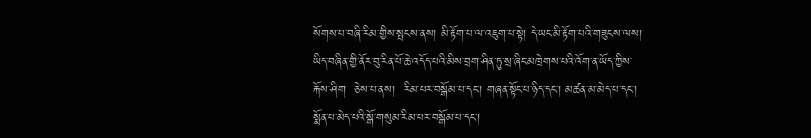སོགས་པ་བཞི་རིམ་གྱིས་སྤངས་ནས། མི་རྟོག་པ་ལ་འཇུག་པ་སྟེ། དེ་ཡང་མི་རྟོག་པའི་གཟུངས་ལས། ཡིད་བཞིན་གྱི་ནོར་བུ་རིན་པོ་ཆེ་འདོད་པའི་མིས་བྲག་ཤིན་ཏུ་སྲ་ཞིང་མཁྲེགས་པའི་འོག་ན་ཡོད་ཀྱིས་རྐོས་ཤིག  ཅེས་པ་ནས།  རིམ་པར་བསྒོམ་པ་དང་། གཞན་སྟོང་པ་ཉིད་དང་། མཚན་མ་མེད་པ་དང་། སྨོན་པ་མེད་པའི་སྒོ་གསུམ་རིམ་པར་བསྒོམ་པ་དང་།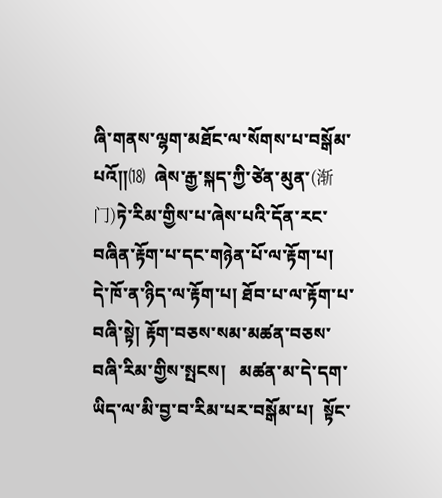ཞི་གནས་ལྷག་མཐོང་ལ་སོགས་པ་བསྒོམ་པའོ།།⒅  ཞེས་རྒྱ་སྐད་ཀྱི་ཙེན་མུན་(渐门)ཏེ་རིམ་གྱིས་པ་ཞེས་པའི་དོན་རང་བཞིན་རྟོག་པ་དང་གཉེན་པོ་ལ་རྟོག་པ།   དེ་ཁོ་ན་ཉིད་ལ་རྟོག་པ། ཐོབ་པ་ལ་རྟོག་པ་བཞི་སྟེ། རྟོག་བཅས་སམ་མཚན་བཅས་བཞི་རིམ་གྱིས་སྤངས།   མཚན་མ་དེ་དག་ཡིད་ལ་མི་བྱ་བ་རིམ་པར་བསྒོམ་པ།  སྟོང་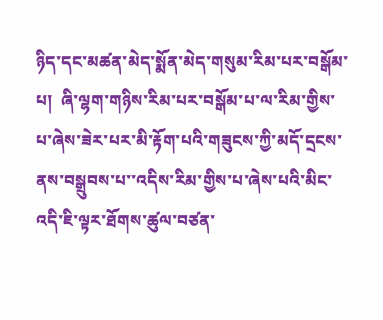ཉིད་དང་མཚན་མེད་སྨོན་མེད་གསུམ་རིམ་པར་བསྒོམ་པ།  ཞི་ལྷག་གཉིས་རིམ་པར་བསྒོམ་པ་ལ་རིམ་གྱིས་པ་ཞེས་ཟེར་པར་མི་རྟོག་པའི་གཟུངས་ཀྱི་མདོ་དྲངས་ནས་བསྒྲུབས་པ་་འདིས་རིམ་གྱིས་པ་ཞེས་པའི་མིང་འདི་ཇི་ལྟར་ཐོགས་ཚུལ་བཙན་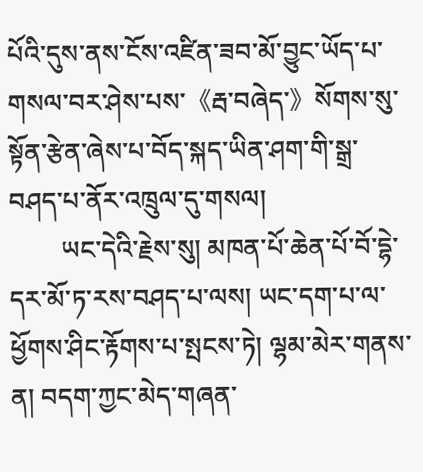པོའི་དུས་ནས་ངོས་འཛིན་ཟབ་མོ་བྱུང་ཡོད་པ་གསལ་བར་ཤེས་པས་《རྦ་བཞེད་》སོགས་སུ་སྟོན་རྩེན་ཞེས་པ་བོད་སྐད་ཡིན་ཤག་གི་སྒྲ་བཤད་པ་ནོར་འཁྲུལ་དུ་གསལ།
        ཡང་དེའི་རྗེས་སུ། མཁན་པོ་ཆེན་པོ་བོ་དྷེ་དར་མོ་ཏ་རས་བཤད་པ་ལས། ཡང་དག་པ་ལ་ཕྱོགས་ཤིང་རྟོགས་པ་སྤངས་ཏེ། ལྷམ་མེར་གནས་ན། བདག་ཀྱང་མེད་གཞན་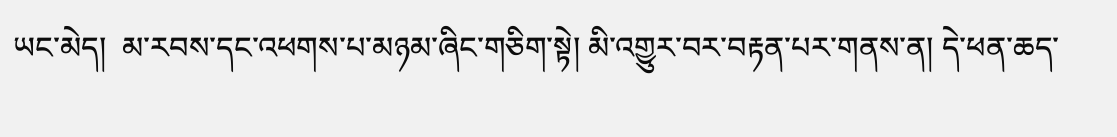ཡང་མེད།  མ་རབས་དང་འཕགས་པ་མཉམ་ཞིང་གཅིག་སྟེ། མི་འགྱུར་བར་བརྟན་པར་གནས་ན། དེ་ཕན་ཆད་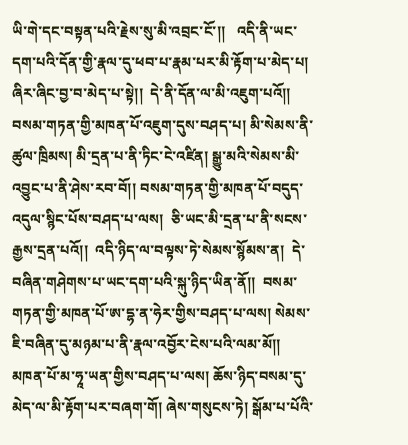ཡི་གེ་དང་བསྟན་པའི་རྗེས་སུ་མི་འབྲང་ངོ་།།   འདི་ནི་ཡང་དག་པའི་དོན་གྱི་རྣལ་དུ་ཕབ་པ་རྣམ་པར་མི་རྟོག་པ་མེད་པ།  ཞིར་ཞིང་བྱ་བ་མེད་པ་སྟེ།།  དེ་ནི་དོན་ལ་མི་འཇུག་པའོ།།   བསམ་གཏན་གྱི་མཁན་པོ་འཇུག་དུས་བཤད་པ། མི་སེམས་ནི་ཚུལ་ཁྲིམས། མི་དྲན་པ་ནི་ཏིང་ངེ་འཛིན། སྒྱུ་མའི་སེམས་མི་འབྱུང་པ་ནི་ཤེས་རབ་བོ།། བསམ་གཏན་གྱི་མཁན་པོ་བདུད་འདུལ་སྙིང་པོས་བཤད་པ་ལས།  ཅི་ཡང་མི་དྲན་པ་ནི་སངས་རྒྱས་དྲན་པའོ།།  འདི་ཉིད་ལ་བལྟས་ཏེ་སེམས་སྙོམས་ན།  དེ་བཞིན་གཤེགས་པ་ཡང་དག་པའི་སྐུ་ཉིད་ཡིན་ནོ།།  བསམ་གཏན་གྱི་མཁན་པོ་ཨ་དྷ་ན་ཧེར་གྱིས་བཤད་པ་ལས། སེམས་ཇི་བཞིན་དུ་མཉམ་པ་ནི་རྣལ་འབྱོར་ངེས་པའི་ལམ་མོ།། མཁན་པོ་མ་ཧཱ་ཡན་གྱིས་བཤད་པ་ལས། ཆོས་ཉིད་བསམ་དུ་མེད་ལ་མི་རྟོག་པར་བཞག་གོ། ཞེས་གསུངས་ཏེ། སྒོམ་པ་པོའི་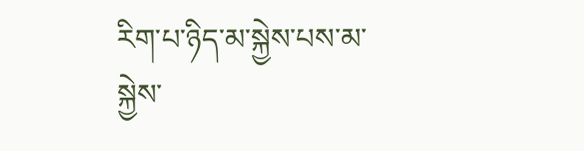རིག་པ་ཉིད་མ་སྐྱེས་པས་མ་སྐྱེས་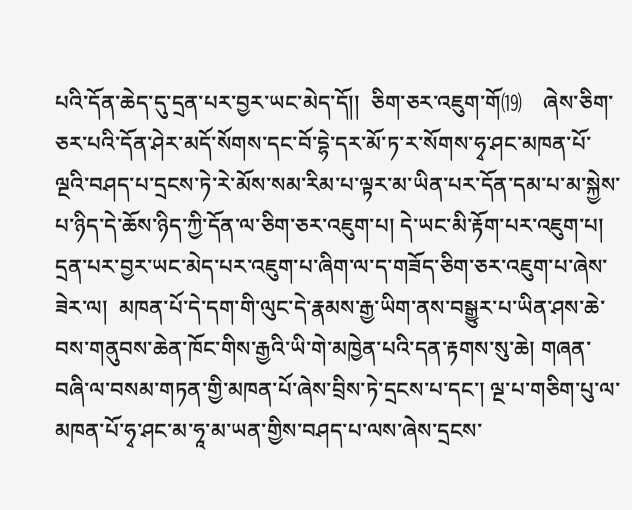པའི་དོན་ཆེད་དུ་དྲན་པར་བྱར་ཡང་མེད་དོ།།  ཅིག་ཅར་འཇུག་གོ⒆    ཞེས་ཅིག་ཅར་པའི་དོན་ཤེར་མདོ་སོགས་དང་བོ་དྷེ་དར་མོ་ཏ་ར་སོགས་ཧྭ་ཤང་མཁན་པོ་ལྔའི་བཤད་པ་དྲངས་ཏེ་རེ་མོས་སམ་རིམ་པ་ལྟར་མ་ཡིན་པར་དོན་དམ་པ་མ་སྐྱེས་པ་ཉིད་དེ་ཆོས་ཉིད་ཀྱི་དོན་ལ་ཅིག་ཅར་འཇུག་པ། དེ་ཡང་མི་རྟོག་པར་འཇུག་པ། དྲན་པར་བྱར་ཡང་མེད་པར་འཇུག་པ་ཞིག་ལ་ད་གཟོད་ཅིག་ཅར་འཇུག་པ་ཞེས་ཟེར་ལ།  མཁན་པོ་དེ་དག་གི་ལུང་དེ་རྣམས་རྒྱ་ཡིག་ནས་བསྒྱུར་པ་ཡིན་ཤས་ཆེ་བས་གནུབས་ཆེན་ཁོང་གིས་རྒྱའི་ཡི་གེ་མཁྱེན་པའི་དན་རྟགས་སུ་ཆེ། གཞན་བཞི་ལ་བསམ་གཏན་གྱི་མཁན་པོ་ཞེས་བྲིས་ཏེ་དྲངས་པ་དང་། ལྔ་པ་གཅིག་པུ་ལ་མཁན་པོ་ཧྭ་ཤང་མ་ཧཱ་མ་ཡན་གྱིས་བཤད་པ་ལས་ཞེས་དྲངས་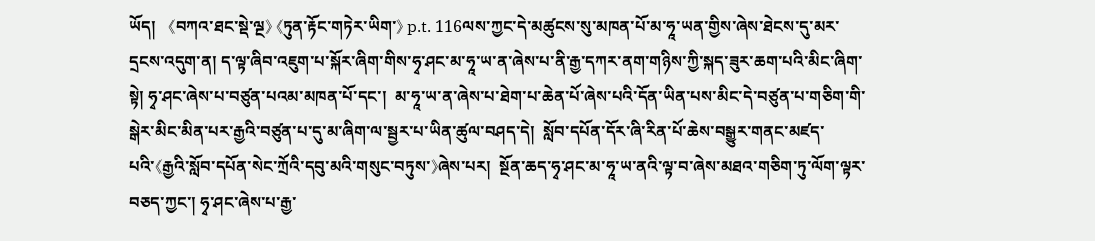ཡོད།   《བཀའ་ཐང་སྡེ་ལྔ》 《ཏུན་རྟོང་གཏེར་ཡིག་》 p.t. 116ལས་ཀྱང་དེ་མཚུངས་སུ་མཁན་པོ་མ་ཧཱ་ཡན་གྱིས་ཞེས་ཐེངས་དུ་མར་དྲངས་འདུག་ན། ད་ལྟ་ཞིབ་འཇུག་པ་སྐོར་ཞིག་གིས་ཧྭ་ཤང་མ་ཧཱ་ཡ་ན་ཞེས་པ་ནི་རྒྱ་དཀར་ནག་གཉིས་ཀྱི་སྐད་ཟུར་ཆག་པའི་མིང་ཞིག་སྟེ། ཧྭ་ཤང་ཞེས་པ་བཙུན་པའམ་མཁན་པོ་དང་།  མ་ཧཱ་ཡ་ན་ཞེས་པ་ཐེག་པ་ཆེན་པོ་ཞེས་པའི་དོན་ཡིན་པས་མིང་དེ་བཙུན་པ་གཅིག་གི་སྒེར་མིང་མིན་པར་རྒྱའི་བཙུན་པ་དུ་མ་ཞིག་ལ་སྦྱར་པ་ཡིན་ཚུལ་བཤད་དེ།  སློབ་དཔོན་དོར་ཞི་རིན་པོ་ཆེས་བསྒྱུར་གནང་མཛད་པའི་《རྒྱའི་སློབ་དཔོན་སེང་ཀྲོའི་དབུ་མའི་གསུང་བཏུས་》ཞེས་པར།  སྔོན་ཆད་ཧྭ་ཤང་མ་ཧཱ་ཡ་ནའི་ལྟ་བ་ཞེས་མཐའ་གཅིག་ཏུ་ལོག་ལྟར་བཅད་ཀྱང་། ཧྭ་ཤང་ཞེས་པ་རྒྱ་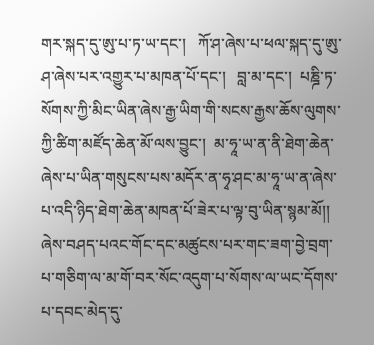གར་སྐད་དུ་ཨུ་པ་ཏ་ཡ་དང་།   ཀོ་ཤ་ཞེས་པ་ཕལ་སྐད་དུ་ཨུ་ཤ་ཞེས་པར་འགྱུར་པ་མཁན་པོ་དང་།   བླ་མ་དང་།  པཎྜི་ཏ་སོགས་ཀྱི་མིང་ཡིན་ཞེས་རྒྱ་ཡིག་གི་སངས་རྒྱས་ཆོས་ལུགས་ཀྱི་ཚིག་མཛོད་ཆེན་མོ་ལས་བྱུང་།  མ་ཧཱ་ཡ་ན་ནི་ཐེག་ཆེན་ཞེས་པ་ཡིན་གསུངས་པས་མདོར་ན་ཧྭ་ཤང་མ་ཧཱ་ཡ་ན་ཞེས་པ་འདི་ཉིད་ཐེག་ཆེན་མཁན་པོ་ཟེར་པ་ལྟ་བུ་ཡིན་སྙམ་མོ།།     ཞེས་བཤད་པའང་གོང་དང་མཚུངས་པར་གང་ཟག་བྱེ་བྲག་པ་གཅིག་ལ་མ་གོ་བར་སོང་འདུག་པ་སོགས་ལ་ཡང་དོགས་པ་དབང་མེད་དུ་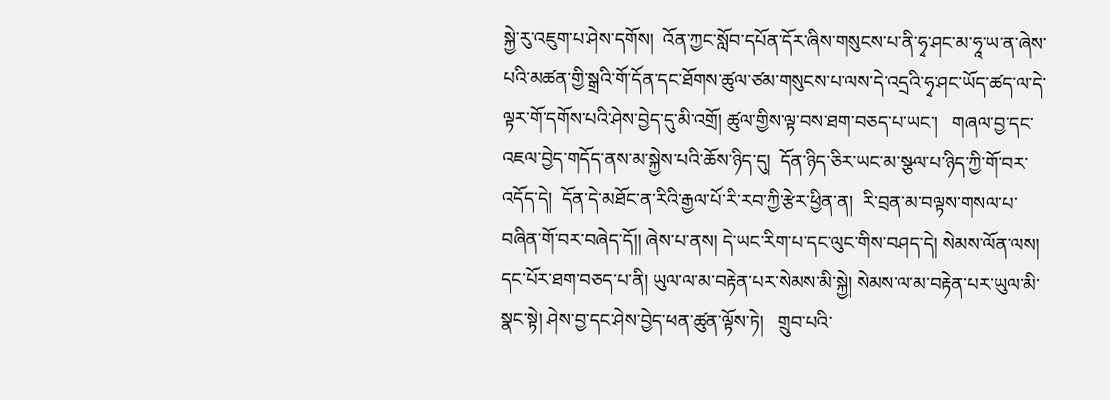སྐྱེ་རུ་འཇུག་པ་ཤེས་དགོས།  འོན་ཀྱང་སློབ་དཔོན་དོར་ཞིས་གསུངས་པ་ནི་ཧྭ་ཤང་མ་ཧཱ་ཡ་ན་ཞེས་པའི་མཚན་གྱི་སྒྲའི་གོ་དོན་དང་ཐོགས་ཚུལ་ཙམ་གསུངས་པ་ལས་དེ་འདྲའི་ཧྭ་ཤང་ཡོད་ཚད་ལ་དེ་ལྟར་གོ་དགོས་པའི་ཤེས་བྱེད་དུ་མི་འགྲོ། ཚུལ་གྱིས་ལྟ་བས་ཐག་བཅད་པ་ཡང་།   གཞལ་བྱ་དང་འཇལ་བྱེད་གདོད་ནས་མ་སྐྱེས་པའི་ཆོས་ཉིད་དུ།  དོན་ཉིད་ཅིར་ཡང་མ་སྩལ་པ་ཉིད་ཀྱི་གོ་བར་འདོད་དེ།  དོན་དེ་མཐོང་ན་རིའི་རྒྱལ་པོ་རི་རབ་ཀྱི་རྩེར་ཕྱིན་ན།  རི་བྲན་མ་བལྟས་གསལ་པ་བཞིན་གོ་བར་བཞེད་དོ།། ཞེས་པ་ནས། དེ་ཡང་རིག་པ་དང་ལུང་གིས་བཤད་དེ། སེམས་ལོན་ལས། དང་པོར་ཐག་བཅད་པ་ནི། ཡུལ་ལ་མ་བརྟེན་པར་སེམས་མི་སྐྱེ། སེམས་ལ་མ་བརྟེན་པར་ཡུལ་མི་སྣང་སྟེ། ཤེས་བྱ་དང་ཤེས་བྱེད་ཕན་ཚུན་ལྟོས་ཏེ།   གྲུབ་པའི་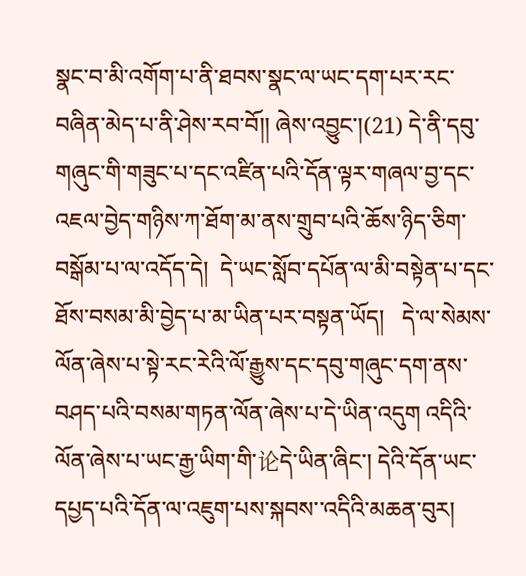སྣང་བ་མི་འགོག་པ་ནི་ཐབས་སྣང་ལ་ཡང་དག་པར་རང་བཞིན་མེད་པ་ནི་ཤེས་རབ་བོ།། ཞེས་འབྱུང་།(21) དེ་ནི་དབུ་གཞུང་གི་གཟུང་པ་དང་འཛིན་པའི་དོན་ལྟར་གཞལ་བྱ་དང་འཇལ་བྱེད་གཉིས་ཀ་ཐོག་མ་ནས་གྲུབ་པའི་ཆོས་ཉིད་ཅིག་བསྒོམ་པ་ལ་འདོད་དེ།  དེ་ཡང་སློབ་དཔོན་ལ་མི་བསྟེན་པ་དང་ཐོས་བསམ་མི་བྱེད་པ་མ་ཡིན་པར་བསྟན་ཡོད།   དེ་ལ་སེམས་ལོན་ཞེས་པ་སྟེ་རང་རེའི་ལོ་རྒྱུས་དང་དབུ་གཞུང་དག་ནས་བཤད་པའི་བསམ་གཏན་ལོན་ཞེས་པ་དེ་ཡིན་འདུག འདིའི་ལོན་ཞེས་པ་ཡང་རྒྱ་ཡིག་གི་论དེ་ཡིན་ཞིང་། དེའི་དོན་ཡང་དཔྱད་པའི་དོན་ལ་འཇུག་པས་སྐབས་་འདིའི་མཆན་བུར།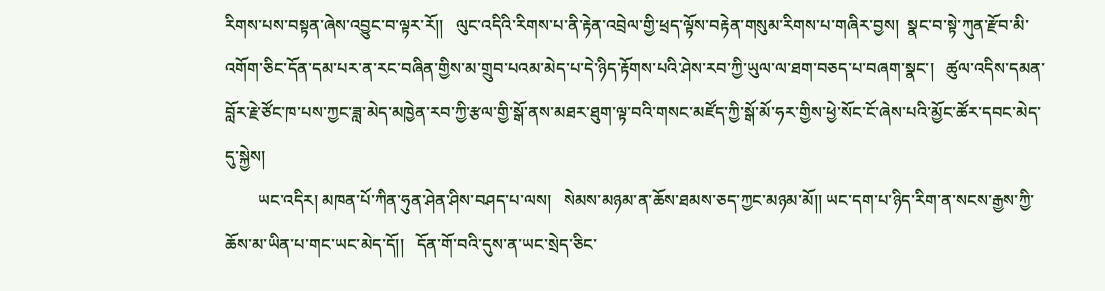རིགས་པས་བསྟན་ཞེས་འབྱུང་བ་ལྟར་རོ།།   ལུང་འདིའི་རིགས་པ་ནི་རྟེན་འབྲེལ་གྱི་ཕྲད་ལྟོས་བརྟེན་གསུམ་རིགས་པ་གཞིར་བྱས།  སྣང་བ་སྟེ་ཀུན་རྫོབ་མི་འགོག་ཅིང་དོན་དམ་པར་ན་རང་བཞིན་གྱིས་མ་གྲུབ་པའམ་མེད་པ་དེ་ཉིད་རྟོགས་པའི་ཤེས་རབ་ཀྱི་ཡུལ་ལ་ཐག་བཅད་པ་བཞག་སྣང་།   ཚུལ་འདིས་དམན་བློར་རྗེ་ཙོང་ཁ་པས་ཀྱང་ཟླ་མེད་མཁྱེན་རབ་ཀྱི་རྩལ་གྱི་སྒོ་ནས་མཐར་ཐུག་ལྟ་བའི་གསང་མཛོད་ཀྱི་སྒོ་མོ་ཧར་གྱིས་ཕྱེ་སོང་ངོ་ཞེས་པའི་མྱོང་ཚོར་དབང་མེད་དུ་སྐྱེས།
        ཡང་འདིར། མཁན་པོ་ཀིན་ཧུན་ཤེན་ཤིས་བཤད་པ་ལས།   སེམས་མཉམ་ན་ཆོས་ཐམས་ཅད་ཀྱང་མཉམ་མོ།། ཡང་དག་པ་ཉིད་རིག་ན་སངས་རྒྱས་ཀྱི་ཆོས་མ་ཡིན་པ་གང་ཡང་མེད་དོ།།   དོན་གོ་བའི་དུས་ན་ཡང་སྲེད་ཅིང་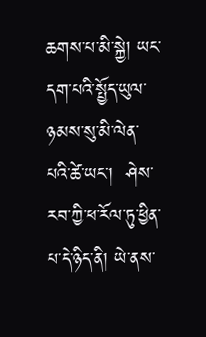ཆགས་པ་མི་སྐྱེ། ཡང་དག་པའི་སྤྱོད་ཡུལ་ཉམས་སུ་མི་ལེན་པའི་ཚེ་ཡང་།  ཤེས་རབ་ཀྱི་ཕ་རོལ་ཏུ་ཕྱིན་པ་དེ་ཉིད་ནི། ཡེ་ནས་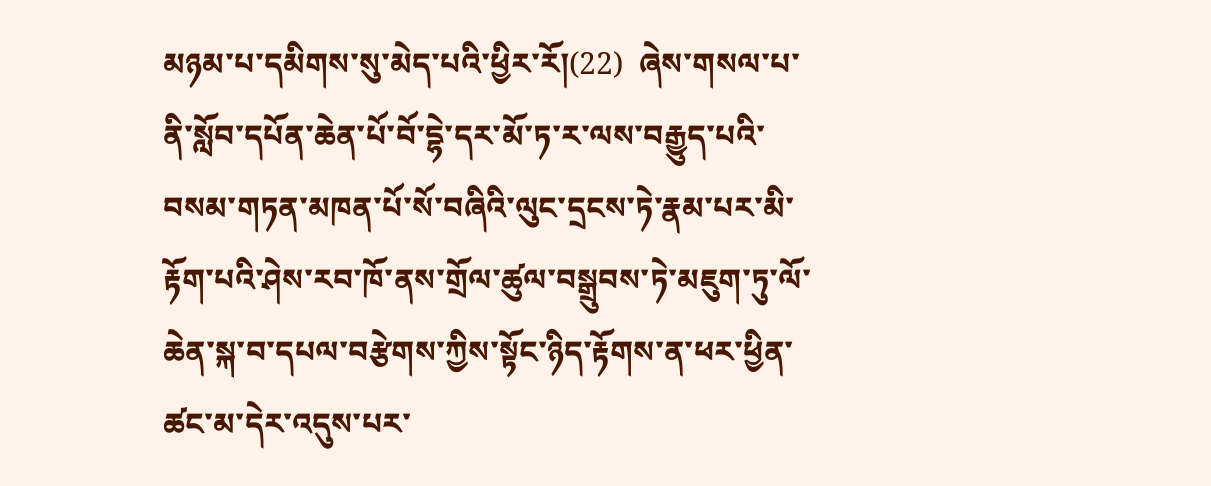མཉམ་པ་དམིགས་སུ་མེད་པའི་ཕྱིར་རོ།(22)  ཞེས་གསལ་པ་ནི་སློབ་དཔོན་ཆེན་པོ་བོ་དྷེ་དར་མོ་ཏ་ར་ལས་བརྒྱུད་པའི་བསམ་གཏན་མཁན་པོ་སོ་བཞིའི་ལུང་དྲངས་ཏེ་རྣམ་པར་མི་རྟོག་པའི་ཤེས་རབ་ཁོ་ནས་གྲོལ་ཚུལ་བསྒྲུབས་ཏེ་མཇུག་ཏུ་ལོ་ཆེན་སྐ་བ་དཔལ་བརྩེགས་ཀྱིས་སྟོང་ཉིད་རྟོགས་ན་ཕར་ཕྱིན་ཚང་མ་དེར་འདུས་པར་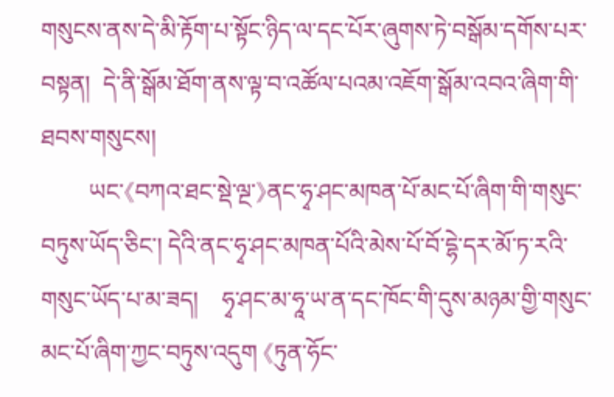གསུངས་ནས་དེ་མི་རྟོག་པ་སྟོང་ཉིད་ལ་དང་པོར་ཞུགས་ཏེ་བསྒོམ་དགོས་པར་བསྟན།  དེ་ནི་སྒོམ་ཐོག་ནས་ལྟ་བ་འཚོལ་པའམ་འཇོག་སྒོམ་འབའ་ཞིག་གི་ཐབས་གསུངས།
        ཡང་《བཀའ་ཐང་སྡེ་ལྔ་》ནང་ཧྭ་ཤང་མཁན་པོ་མང་པོ་ཞིག་གི་གསུང་བཏུས་ཡོད་ཅིང་། དེའི་ནང་ཧྭ་ཤང་མཁན་པོའི་མེས་པོ་བོ་དྷེ་དར་མོ་ཏ་རའི་གསུང་ཡོད་པ་མ་ཟད།    ཧྭ་ཤང་མ་ཧཱ་ཡ་ན་དང་ཁོང་གི་དུས་མཉམ་གྱི་གསུང་མང་པོ་ཞིག་ཀྱང་བཏུས་འདུག 《ཏུན་ཧོང་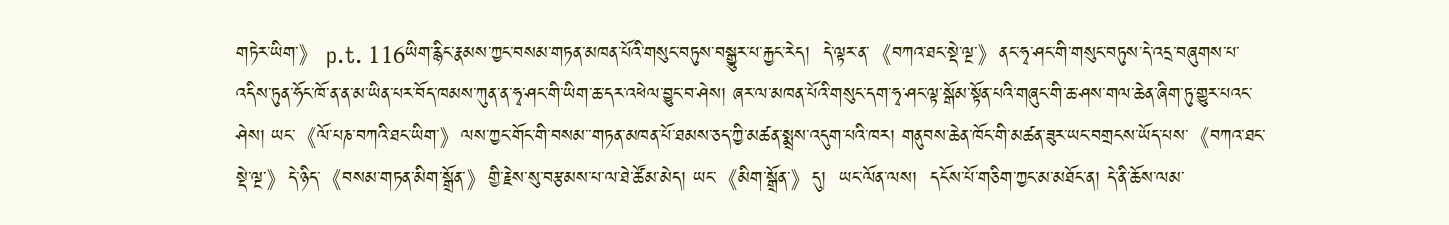གཏེར་ཡིག་》 p.t. 116ཡིག་རྙིང་རྣམས་ཀྱང་བསམ་གཏན་མཁན་པོའི་གསུང་བཏུས་བསྒྱུར་པ་རྐྱང་རེད།  དེ་ལྟར་ན་《བཀའ་ཐང་སྡེ་ལྔ་》ནང་ཧྭ་ཤང་གི་གསུང་བཏུས་དེ་འདྲ་བཞུགས་པ་འདིས་ཏུན་ཧོང་ཁོ་ན་ན་མ་ཡིན་པར་བོད་ཁམས་ཀུན་ན་ཧྭ་ཤང་གི་ཡིག་ཆ་དར་འཕེལ་བྱུང་བ་ཤེས། ཞར་ལ་མཁན་པོའི་གསུང་དག་ཧྭ་ཤང་ལྟ་སྒོམ་སྟོན་པའི་གཞུང་གི་ཆ་ཤས་གལ་ཆེན་ཞིག་ཏུ་གྱུར་པའང་ཤེས། ཡང་《ལོ་པཎ་བཀའི་ཐང་ཡིག་》ལས་ཀྱང་གོང་གི་བསམ་་གཏན་མཁན་པོ་ཐམས་ཅད་ཀྱི་མཚན་སྨྲས་འདུག་པའི་ཁར། གནུབས་ཆེན་ཁོང་གི་མཚན་ཟུར་ཡང་བགྲངས་ཡོད་པས་《བཀའ་ཐང་སྡེ་ལྔ་》དེ་ཉིད་《བསམ་གཏན་མིག་སྒྲོན་》གྱི་རྗེས་སུ་བརྩམས་པ་ལ་ཐེ་ཚོམ་མེད། ཡང་《མིག་སྒྲོན་》དུ།  ཡང་ལོན་ལས།  དངོས་པོ་གཅིག་ཀྱང་མ་མཐོང་ན། དེ་ནི་ཆོས་ལམ་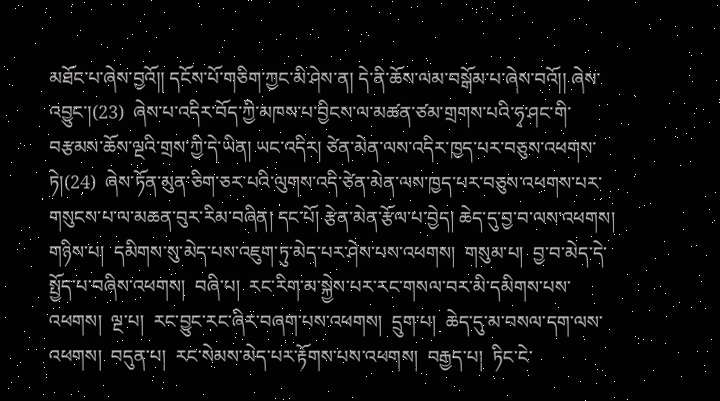མཐོང་པ་ཞེས་བྱའོ།། དངོས་པོ་གཅིག་ཀྱང་མི་ཤེས་ན། དེ་ནི་ཆོས་ལམ་བསྒོམ་པ་ཞེས་བའོ།། ཞེས་འབྱུང་།(23)  ཞེས་པ་འདིར་བོད་ཀྱི་མཁས་པ་བྱིངས་ལ་མཚན་ཙམ་གྲགས་པའི་ཧྭ་ཤང་གི་བརྩམས་ཆོས་ལྔའི་གྲས་ཀྱི་དེ་ཡིན། ཡང་འདིར། ཙེན་མེན་ལས་འདིར་ཁྱད་པར་བཅུས་འཕགས་ཏེ།(24)  ཞེས་ཏོན་མུན་ཅིག་ཅར་པའི་ལུགས་འདི་ཙེན་མེན་ལས་ཁྱད་པར་བཅུས་འཕགས་པར་གསུངས་པ་ལ་མཆན་བུར་རིམ་བཞིན། དང་པོ། རྩེན་མེན་རྩོལ་པ་བྱེད། ཆེད་དུ་བྱ་བ་ལས་འཕགས། གཉིས་པ།  དམིགས་སུ་མེད་པས་འཇུག་ཏུ་མེད་པར་ཤེས་པས་འཕགས།  གསུམ་པ།  བྱ་བ་མེད་དེ་སྤྱོད་པ་བཞིས་འཕགས།  བཞི་པ།  རང་རིག་མ་སྐྱེས་པར་རང་གསལ་བར་མི་དམིགས་པས་འཕགས།  ལྔ་པ།  རང་བྱུང་རང་ཞིར་བཞག་པས་འཕགས།  དྲུག་པ།  ཆེད་དུ་མ་བསལ་དག་ལས་འཕགས།  བདུན་པ།  རང་སེམས་མེད་པར་རྟོགས་པས་འཕགས།  བརྒྱད་པ།  ཏིང་ངེ་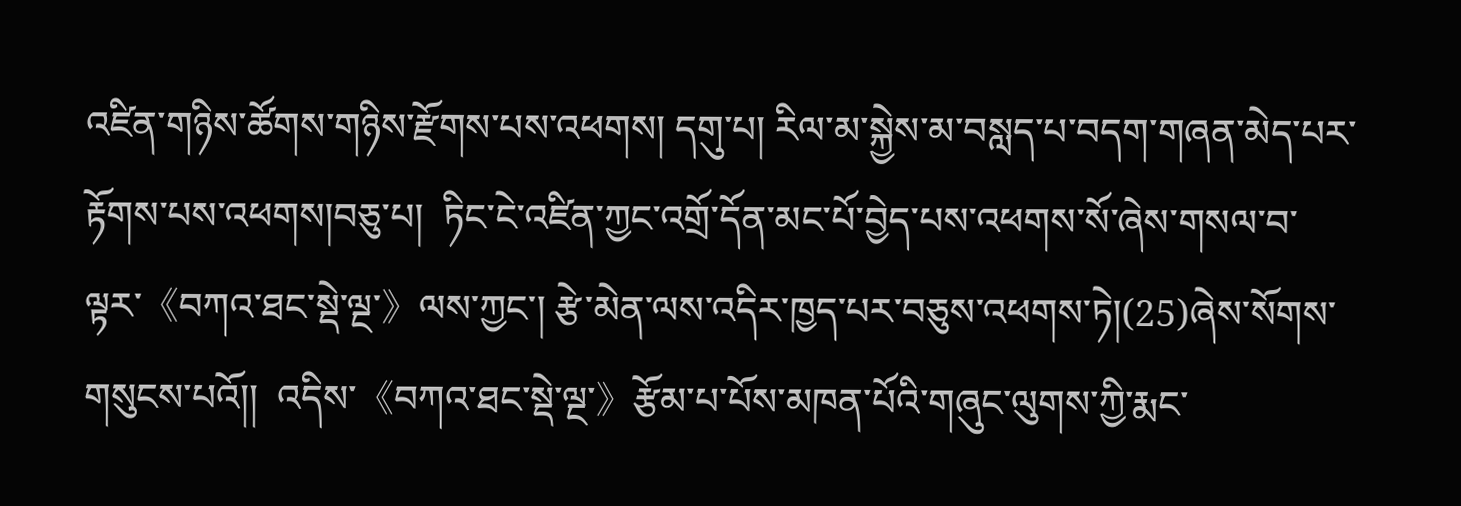འཛིན་གཉིས་ཚོགས་གཉིས་རྫོགས་པས་འཕགས། དགུ་པ། རིལ་མ་སྐྱེས་མ་བསླད་པ་བདག་གཞན་མེད་པར་རྟོགས་པས་འཕགས།བཅུ་པ།  ཏིང་ངེ་འཛིན་ཀྱང་འགྲོ་དོན་མང་པོ་བྱེད་པས་འཕགས་སོ་ཞེས་གསལ་བ་ལྟར་《བཀའ་ཐང་སྡེ་ལྔ་》ལས་ཀྱང་། རྩེ་མེན་ལས་འདིར་ཁྱད་པར་བཅུས་འཕགས་ཏེ།(25)ཞེས་སོགས་གསུངས་པའོ།།  འདིས་《བཀའ་ཐང་སྡེ་ལྔ་》རྩོམ་པ་པོས་མཁན་པོའི་གཞུང་ལུགས་ཀྱི་རྨང་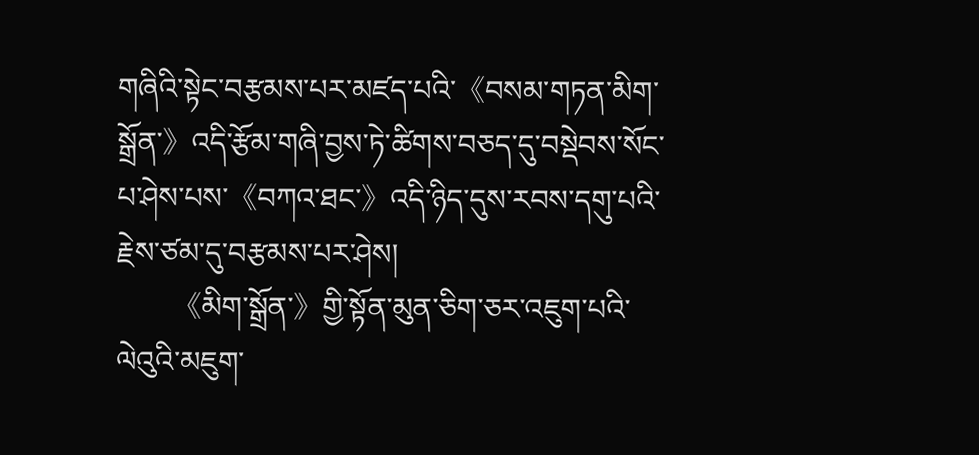གཞིའི་སྟེང་བརྩམས་པར་མཛད་པའི་《བསམ་གཏན་མིག་སྒྲོན་》འདི་རྩོམ་གཞི་བྱས་ཏེ་ཚིགས་བཅད་དུ་བསྡེབས་སོང་པ་ཤེས་པས་《བཀའ་ཐང་》འདི་ཉིད་དུས་རབས་དགུ་པའི་རྗེས་ཙམ་དུ་བརྩམས་པར་ཤེས།
        《མིག་སྒྲོན་》གྱི་སྟོན་མུན་ཅིག་ཅར་འཇུག་པའི་ལེའུའི་མཇུག་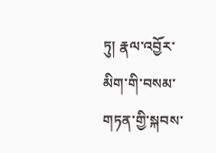ཏུ། རྣལ་འབྱོར་མིག་གི་བསམ་གཏན་གྱི་སྐབས་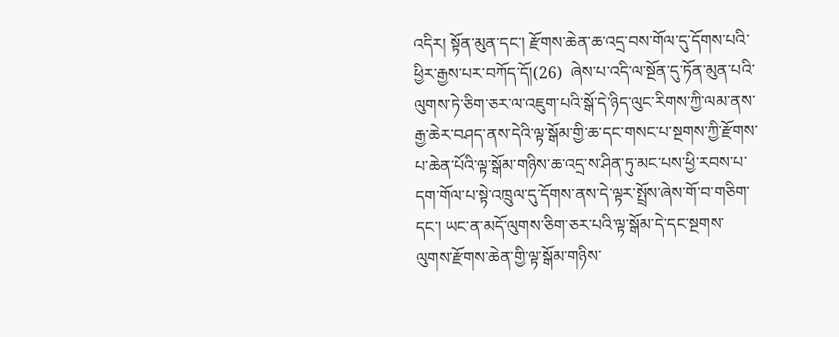འདིར། སྟོན་མུན་དང་། རྫོགས་ཆེན་ཆ་འདྲ་བས་གོལ་དུ་དོགས་པའི་ཕྱིར་རྒྱས་པར་བཀོད་དོ།(26)  ཞེས་པ་འདི་ལ་སྔོན་དུ་ཏོན་མུན་པའི་ལུགས་ཏེ་ཅིག་ཅར་ལ་འཇུག་པའི་སྒོ་དེ་ཉིད་ལུང་རིགས་ཀྱི་ལམ་ནས་རྒྱ་ཆེར་བཤད་ནས་དེའི་ལྟ་སྒོམ་གྱི་ཆ་དང་གསང་པ་སྔགས་ཀྱི་རྫོགས་པ་ཆེན་པོའི་ལྟ་སྒོམ་གཉིས་ཆ་འདྲ་ས་ཤིན་ཏུ་མང་པས་ཕྱི་རབས་པ་དག་གོལ་པ་སྟེ་འཁྲུལ་དུ་དོགས་ནས་དེ་ལྟར་སྤྲོས་ཞེས་གོ་བ་གཅིག་དང་། ཡང་ན་མདོ་ལུགས་ཅིག་ཅར་པའི་ལྟ་སྒོམ་དེ་དང་སྔགས་ལུགས་རྫོགས་ཆེན་གྱི་ལྟ་སྒོམ་གཉིས་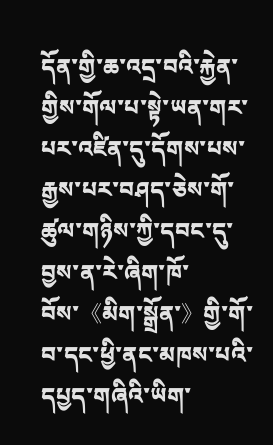དོན་གྱི་ཆ་འདྲ་བའི་རྐྱེན་གྱིས་གོལ་པ་སྟེ་ཡན་གར་པར་འཛིན་དུ་དོགས་པས་རྒྱས་པར་བཤད་ཅེས་གོ་ཚུལ་གཉིས་ཀྱི་དབང་དུ་བྱས་ན་རེ་ཞིག་ཁོ་བོས་《མིག་སྒྲོན་》གྱི་གོ་བ་དང་ཕྱི་ནང་མཁས་པའི་དཔྱད་གཞིའི་ཡིག་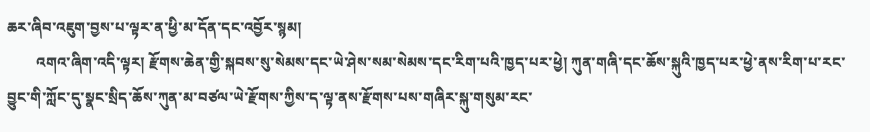ཆར་ཞིབ་འཇུག་བྱས་པ་ལྟར་ན་ཕྱི་མ་དོན་དང་འབྱོར་སྙམ།
        འགའ་ཞིག་འདི་ལྟར། རྫོགས་ཆེན་གྱི་སྐབས་སུ་སེམས་དང་ཡེ་ཤེས་སམ་སེམས་དང་རིག་པའི་ཁྱད་པར་ཕྱེ། ཀུན་གཞི་དང་ཆོས་སྐུའི་ཁྱད་པར་ཕྱེ་ནས་རིག་པ་རང་བྱུང་གི་ཀློང་དུ་སྣང་སྲིད་ཆོས་ཀུན་མ་བཙལ་ཡེ་རྫོགས་ཀྱིས་ད་ལྟ་ནས་རྫོགས་པས་གཞིར་སྐུ་གསུམ་རང་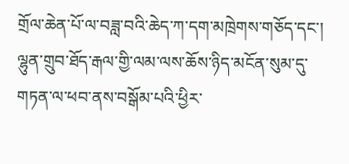གྲོལ་ཆེན་པོ་ལ་བཟླ་བའི་ཆེད་ཀ་དག་མཁྲེགས་གཅོད་དང་།   ལྷུན་གྲུབ་ཐོད་རྒལ་གྱི་ལམ་ལས་ཆོས་ཉིད་མངོན་སུམ་དུ་གཏན་ལ་ཕབ་ནས་བསྒོམ་པའི་ཕྱིར་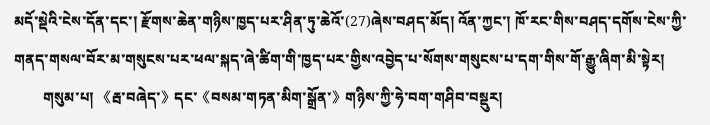མདོ་སྡེའི་ངེས་དོན་དང་། རྫོགས་ཆེན་གཉིས་ཁྱད་པར་ཤིན་ཏུ་ཆེའོ་(27)ཞེས་བཤད་མོད། འོན་ཀྱང་། ཁོ་རང་གིས་བཤད་དགོས་ངེས་ཀྱི་གནད་གསལ་བོར་མ་གསུངས་པར་ཕལ་སྐད་ཞེ་ཚིག་གི་ཁྱད་པར་གྱིས་འབྱེད་པ་སོགས་གསུངས་པ་དག་གིས་གོ་རྒྱུ་ཞིག་མི་སྟེར།
        གསུམ་པ། 《རྦ་བཞེད་》དང་《བསམ་གཏན་མིག་སྒྲོན་》གཉིས་ཀྱི་ཧེ་བག་གཤིབ་བསྡུར།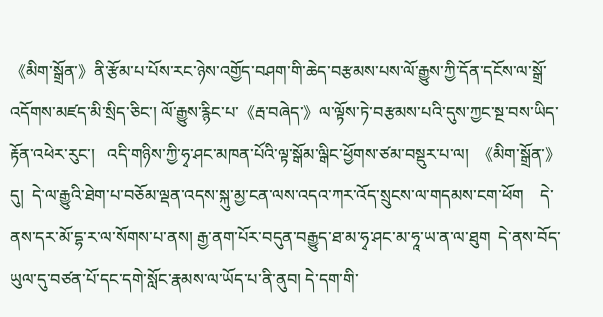《མིག་སྒྲོན་》ནི་རྩོམ་པ་པོས་རང་ཉེས་འགྱོད་བཤག་གི་ཆེད་བརྩམས་པས་ལོ་རྒྱུས་ཀྱི་དོན་དངོས་ལ་སྒྲོ་འདོགས་མཛད་མི་སྲིད་ཅིང་། ལོ་རྒྱུས་རྙིང་པ་《རྦ་བཞེད་》ལ་ལྟོས་ཏེ་བརྩམས་པའི་དུས་ཀྱང་སྔ་བས་ཡིད་རྟོན་འཕེར་རུང་།   འདི་གཉིས་ཀྱི་ཧྭ་ཤང་མཁན་པོའི་ལྟ་སྒོམ་ལྒིང་ཕྱོགས་ཙམ་བསྡུར་པ་ལ།  《མིག་སྒྲོན་》དུ།  དེ་ལ་རྒྱུའི་ཐེག་པ་བཅོམ་ལྡན་འདས་སྐུ་མྱ་ངན་ལས་འདའ་ཀར་འོད་སྲུངས་ལ་གདམས་ངག་ཕོག    དེ་ནས་དར་མོ་དྷ་ར་ལ་སོགས་པ་ནས། རྒྱ་ནག་པོར་བདུན་བརྒྱུད་ཐ་མ་ཧྭ་ཤང་མ་ཧཱ་ཡ་ན་ལ་ཐུག  དེ་ནས་བོད་ཡུལ་དུ་བཙན་པོ་དང་དགེ་སློང་རྣམས་ལ་ཡོད་པ་ནི་ནུབ། དེ་དག་གི་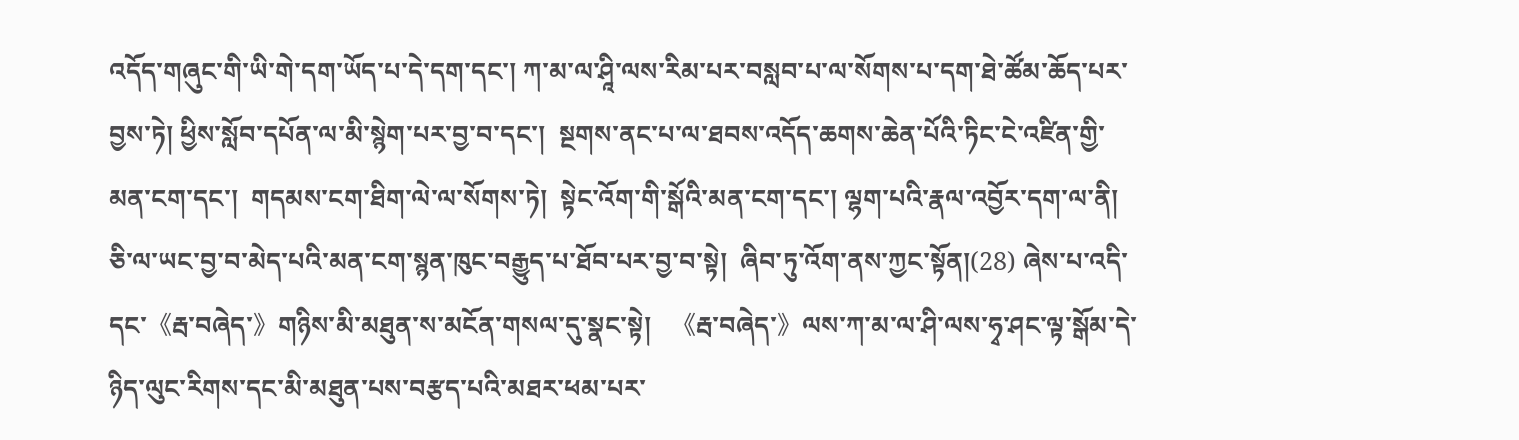འདོད་གཞུང་གི་ཡི་གེ་དག་ཡོད་པ་དེ་དག་དང་། ཀ་མ་ལ་ཤཱི་ལས་རིམ་པར་བསླབ་པ་ལ་སོགས་པ་དག་ཐེ་ཚོམ་ཆོད་པར་བྱས་ཏེ། ཕྱིས་སློབ་དཔོན་ལ་མི་སྙེག་པར་བྱ་བ་དང་།  སྔགས་ནང་པ་ལ་ཐབས་འདོད་ཆགས་ཆེན་པོའི་ཏིང་ངེ་འཛིན་གྱི་མན་ངག་དང་།  གདམས་ངག་ཐིག་ལེ་ལ་སོགས་ཏེ།  སྟེང་འོག་གི་སྒོའི་མན་ངག་དང་། ལྷག་པའི་རྣལ་འབྱོར་དག་ལ་ནི། ཅི་ལ་ཡང་བྱ་བ་མེད་པའི་མན་ངག་སྙན་ཁུང་བརྒྱུད་པ་ཐོབ་པར་བྱ་བ་སྟེ།  ཞིབ་ཏུ་འོག་ནས་ཀྱང་སྟོན།(28) ཞེས་པ་འདི་དང་《རྦ་བཞེད་》གཉིས་མི་མཐུན་ས་མངོན་གསལ་དུ་སྣང་སྟེ།   《རྦ་བཞེད་》ལས་ཀ་མ་ལ་ཤི་ལས་ཧྭ་ཤང་ལྟ་སྒོམ་དེ་ཉིད་ལུང་རིགས་དང་མི་མཐུན་པས་བརྩད་པའི་མཐར་ཕམ་པར་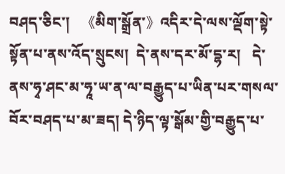བཤད་ཅིང་།   《མིག་སྒྲོན་》འདིར་དེ་ལས་ལྡོག་སྟེ་སྟོན་པ་ནས་འོད་སྲུངས།  དེ་ནས་དར་མོ་དྷ་ར།   དེ་ནས་ཧྭ་ཤང་མ་ཧཱ་ཡ་ན་ལ་བརྒྱུད་པ་ཡིན་པར་གསལ་བོར་བཤད་པ་མ་ཟད། དེ་ཉིད་ལྟ་སྒོམ་གྱི་བརྒྱུད་པ་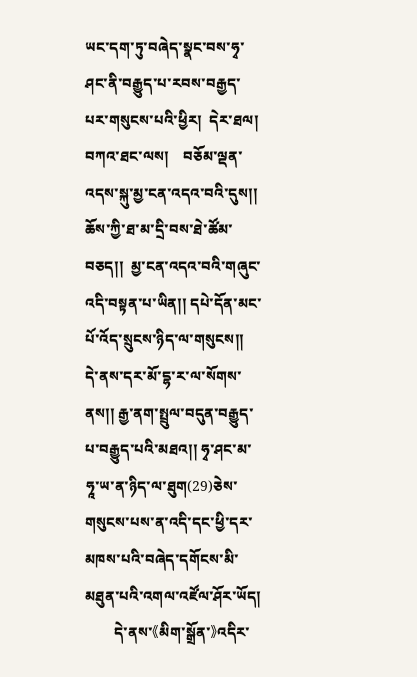ཡང་དག་ཏུ་བཞེད་སྣང་བས་ཧྭ་ཤང་ནི་བརྒྱུད་པ་རབས་བརྒྱད་པར་གསུངས་པའི་ཕྱིར།  དེར་ཐལ།  བཀའ་ཐང་ལས།    བཅོམ་ལྡན་འདས་སྐུ་མྱ་ངན་འདའ་བའི་དུས།། ཆོས་ཀྱི་ཐ་མ་དྲི་བས་ཐེ་ཚོམ་བཅད།།  མྱ་ངན་འདའ་བའི་གཞུང་འདི་བསྟན་པ་ཡིན།། དཔེ་དོན་མང་པོ་འོད་སྲུངས་ཉིད་ལ་གསུངས།།   དེ་ནས་དར་མོ་དྷ་ར་ལ་སོགས་ནས།། རྒྱ་ནག་སྤྲུལ་བདུན་བརྒྱུད་པ་བརྒྱུད་པའི་མཐའ།། ཧྭ་ཤང་མ་ཧཱ་ཡ་ན་ཉིད་ལ་ཐུག(29)ཅེས་གསུངས་པས་ན་འདི་དང་ཕྱི་དར་མཁས་པའི་བཞེད་དགོངས་མི་མཐུན་པའི་འགལ་འཛོལ་ཤོར་ཡོད།
        དེ་ནས་《མིག་སྒྲོན་》འདིར་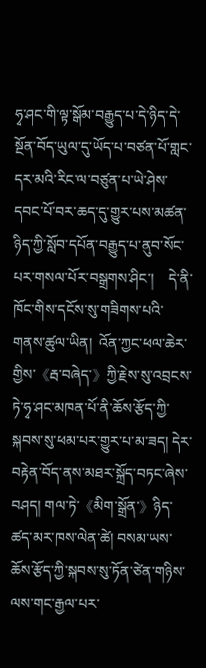ཧྭ་ཤང་གི་ལྟ་སྒོམ་བརྒྱུད་པ་དེ་ཉིད་དེ་སྔོན་བོད་ཡུལ་དུ་ཡོད་པ་བཙན་པོ་གླང་དར་མའི་རིང་ལ་བཙུན་པ་ཡེ་ཤེས་དབང་པོ་བར་ཆད་དུ་གྱུར་པས་མཚན་ཉིད་ཀྱི་སློབ་དཔོན་བརྒྱུད་པ་ནུབ་སོང་པར་གསལ་པོར་བསྒྲགས་ཤིང་།    དེ་ནི་ཁོང་གིས་དངོས་སུ་གཟིགས་པའི་གནས་ཚུལ་ཡིན།  འོན་ཀྱང་ཕལ་ཆེར་གྱིས་《རྦ་བཞེད་》ཀྱི་རྗེས་སུ་འབྲངས་ཏེ་ཧྭ་ཤང་མཁན་པོ་ནི་ཆོས་རྩོད་ཀྱི་སྐབས་སུ་ཕམ་པར་གྱུར་པ་མ་ཟད། དེར་བརྟེན་བོད་ནས་མཐར་སྐྲོད་བཏང་ཞེས་བཤད། གལ་ཏེ་《མིག་སྒྲོན་》ཉིད་ཚད་མར་ཁས་ལེན་ཚེ། བསམ་ཡས་ཆོས་རྩོད་ཀྱི་སྐབས་སུ་ཏོན་ཙེན་གཉིས་ལས་གང་རྒྱལ་པར་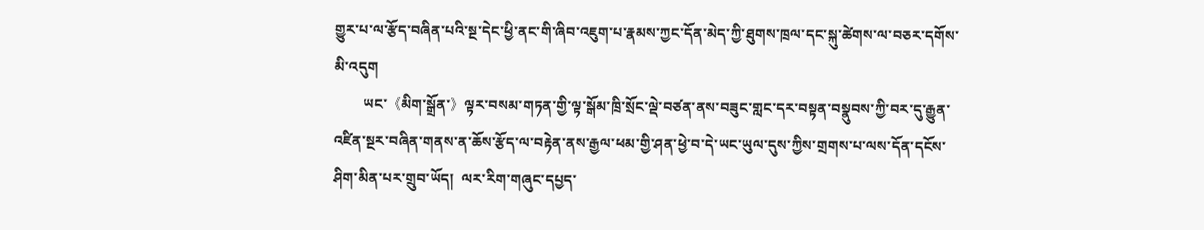གྱུར་པ་ལ་རྩོད་བཞིན་པའི་སྔ་དེང་ཕྱི་ནང་གི་ཞིབ་འཇུག་པ་རྣམས་ཀྱང་དོན་མེད་ཀྱི་ཐུགས་ཁྲལ་དང་སྐུ་ཚེགས་ལ་བཅར་དགོས་མི་འདུག
        ཡང་《མིག་སྒྲོན་》ལྟར་བསམ་གཏན་གྱི་ལྟ་སྒོམ་ཁྲི་སྲོང་ལྡེ་བཙན་ནས་བཟུང་གླང་དར་བསྟན་བསྣུབས་ཀྱི་བར་དུ་རྒྱུན་འཛིན་སྔར་བཞིན་གནས་ན་ཆོས་རྩོད་ལ་བརྟེན་ནས་རྒྱལ་ཕམ་གྱི་ཤན་ཕྱེ་བ་དེ་ཡང་ཡུལ་དུས་ཀྱིས་གྲགས་པ་ལས་དོན་དངོས་ཤིག་མིན་པར་གྲུབ་ཡོད།  ལར་རིག་གཞུང་དཔྱད་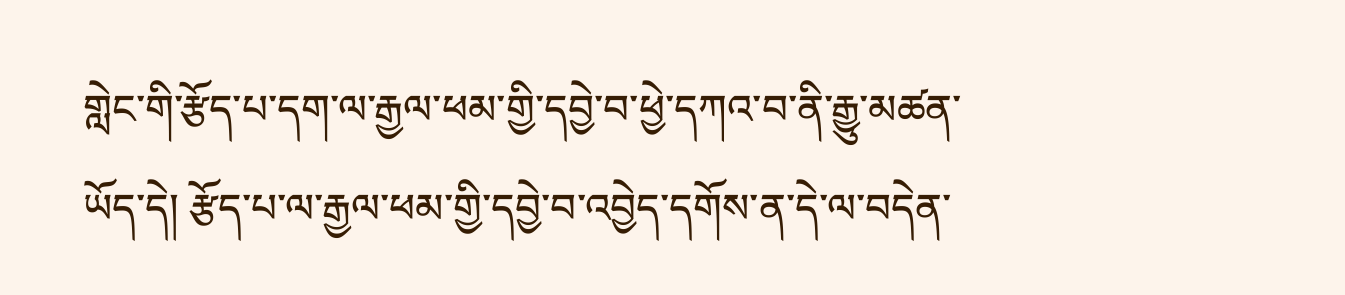གླེང་གི་རྩོད་པ་དག་ལ་རྒྱལ་ཕམ་གྱི་དབྱེ་བ་ཕྱེ་དཀའ་བ་ནི་རྒྱུ་མཚན་ཡོད་དེ། རྩོད་པ་ལ་རྒྱལ་ཕམ་གྱི་དབྱེ་བ་འབྱེད་དགོས་ན་དེ་ལ་བདེན་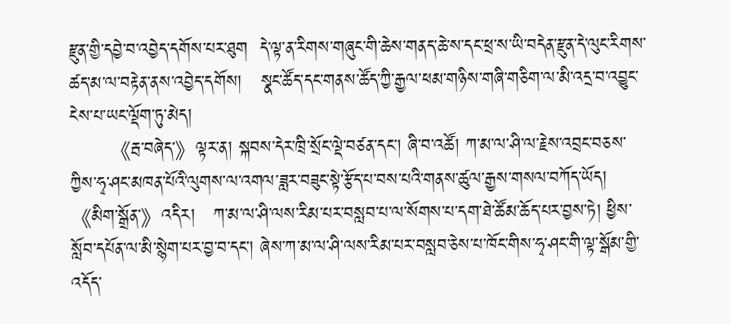རྫུན་གྱི་དབྱེ་བ་འབྱེད་དགོས་པར་ཐུག  དེ་ལྟ་ན་རིགས་གཞུང་གི་ཆེས་གནད་ཆེ་ས་དང་ཕྲ་ས་ཡི་བདེན་རྫུན་དེ་ལུང་རིགས་ཚད་མ་ལ་བརྟེན་ནས་འབྱེད་དགོས།   སྣང་ཚོད་དང་གནས་ཚོད་ཀྱི་རྒྱལ་ཕམ་གཉིས་གཞི་གཅིག་ལ་མི་འདྲ་བ་འབྱུང་ངེས་པ་ཡང་ལྡོག་ཏུ་མེད།
        《རྦ་བཞེད་》ལྟར་ན། སྐབས་དེར་ཁྲི་སྲོང་ལྡེ་བཙན་དང་། ཞི་བ་འཚོ། ཀ་མ་ལ་ཤི་ལ་རྗེས་འབྲང་བཅས་ཀྱིས་ཧྭ་ཤང་མཁན་པོའི་ལུགས་ལ་འགལ་ཟླར་བཟུང་སྟེ་རྩོད་པ་བས་པའི་གནས་ཚུལ་རྒྱས་གསལ་བཀོད་ཡོད།   《མིག་སྒྲོན་》འདིར།   ཀ་མ་ལ་ཤི་ལས་རིམ་པར་བསླབ་པ་ལ་སོགས་པ་དག་ཐེ་ཚོམ་ཆོད་པར་བྱས་ཏེ། ཕྱིས་སློབ་དཔོན་ལ་མི་སྙེག་པར་བྱ་བ་དང་། ཞེས་ཀ་མ་ལ་ཤི་ལས་རིམ་པར་བསླབ་ཅེས་པ་ཁོང་གིས་ཧྭ་ཤང་གི་ལྟ་སྒོམ་གྱི་འདོད་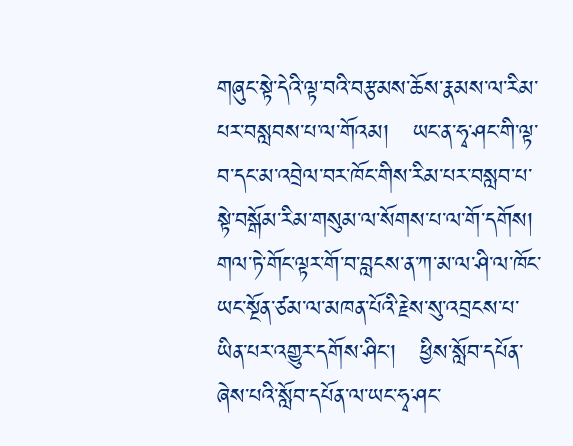གཞུང་སྟེ་དེའི་ལྟ་བའི་བརྩམས་ཆོས་རྣམས་ལ་རིམ་པར་བསླབས་པ་ལ་གོའམ།   ཡང་ན་ཧྭ་ཤང་གི་ལྟ་བ་དང་མ་འབྲེལ་བར་ཁོང་གིས་རིམ་པར་བསླབ་པ་སྟེ་བསྒོམ་རིམ་གསུམ་ལ་སོགས་པ་ལ་གོ་དགོས།  གལ་ཏེ་གོང་ལྟར་གོ་བ་བླངས་ན་ཀ་མ་ལ་ཤི་ལ་ཁོང་ཡང་སྔོན་ཙམ་ལ་མཁན་པོའི་རྗེས་སུ་འབྲངས་པ་ཡིན་པར་འགྱུར་དགོས་ཤིང་།   ཕྱིས་སློབ་དཔོན་ཞེས་པའི་སློབ་དཔོན་ལ་ཡང་ཧྭ་ཤང་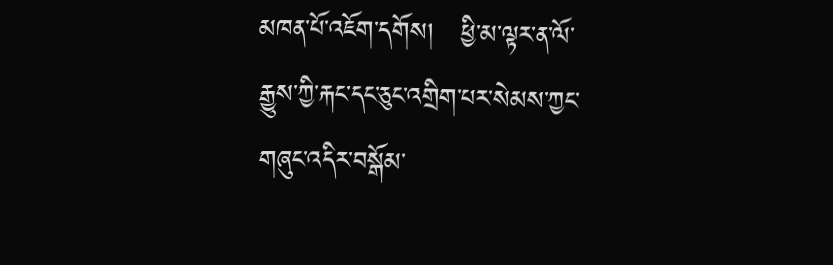མཁན་པོ་འཇོག་དགོས།   ཕྱི་མ་ལྟར་ན་ལོ་རྒྱུས་ཀྱི་རྐང་དང་ཅུང་འགྲིག་པར་སེམས་ཀྱང་གཞུང་འདིར་བསྒོམ་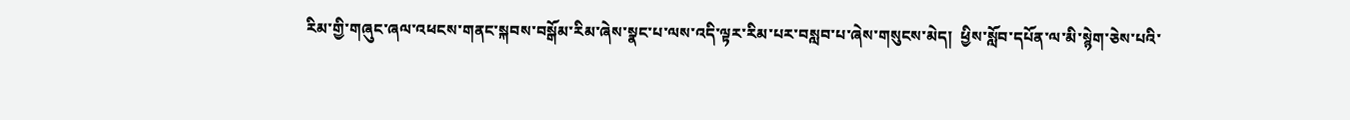རིམ་གྱི་གཞུང་ཞལ་འཕངས་གནང་སྐབས་བསྒོམ་རིམ་ཞེས་སྣང་པ་ལས་འདི་ལྟར་རིམ་པར་བསླབ་པ་ཞེས་གསུངས་མེད།  ཕྱིས་སློབ་དཔོན་ལ་མི་སྙེག་ཅེས་པའི་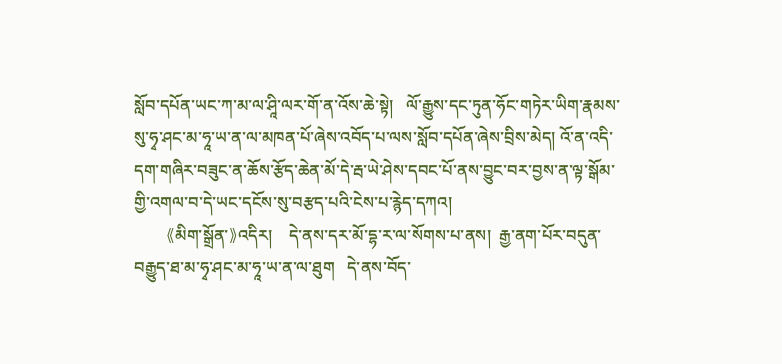སློབ་དཔོན་ཡང་ཀ་མ་ལ་ཤཱི་ལར་གོ་ན་འོས་ཆེ་སྟེ།   ལོ་རྒྱུས་དང་ཏུན་ཧོང་གཏེར་ཡིག་རྣམས་སུ་ཧྭ་ཤང་མ་ཧཱ་ཡ་ན་ལ་མཁན་པོ་ཞེས་འབོད་པ་ལས་སློབ་དཔོན་ཞེས་བྲིས་མེད། འོ་ན་འདི་དག་གཞིར་བཟུང་ན་ཆོས་རྩོད་ཆེན་མོ་དེ་རྦ་ཡེ་ཤེས་དབང་པོ་ནས་བྱུང་བར་བྱས་ན་ལྟ་སྒོམ་གྱི་འགལ་བ་དེ་ཡང་དངོས་སུ་བརྩད་པའི་ངེས་པ་རྙེད་དཀའ།
        《མིག་སྒྲོན་》འདིར།    དེ་ནས་དར་མོ་དྷ་ར་ལ་སོགས་པ་ནས།  རྒྱ་ནག་པོར་བདུན་བརྒྱུད་ཐ་མ་ཧྭ་ཤང་མ་ཧཱ་ཡ་ན་ལ་ཐུག   དེ་ནས་བོད་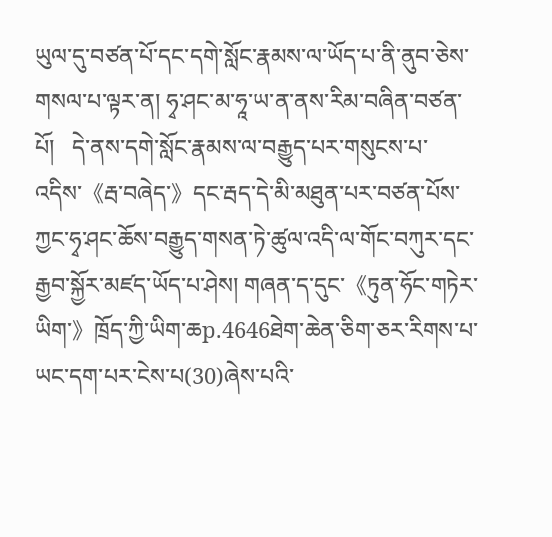ཡུལ་དུ་བཙན་པོ་དང་དགེ་སློང་རྣམས་ལ་ཡོད་པ་ནི་ནུབ་ཅེས་གསལ་པ་ལྟར་ན། ཧྭ་ཤང་མ་ཧཱ་ཡ་ན་ནས་རིམ་བཞིན་བཙན་པོ།   དེ་ནས་དགེ་སློང་རྣམས་ལ་བརྒྱུད་པར་གསུངས་པ་འདིས་《རྦ་བཞེད་》དང་རྦད་དེ་མི་མཐུན་པར་བཙན་པོས་ཀྱང་ཧྭ་ཤང་ཆོས་བརྒྱུད་གསན་ཏེ་ཚུལ་འདི་ལ་གོང་བཀུར་དང་རྒྱབ་སྐྱོར་མཛད་ཡོད་པ་ཤེས། གཞན་ད་དུང་《ཏུན་ཧོང་གཏེར་ཡིག་》ཁྲོད་ཀྱི་ཡིག་ཆp.4646ཐེག་ཆེན་ཅིག་ཅར་རིགས་པ་ཡང་དག་པར་ངེས་པ(30)ཞེས་པའི་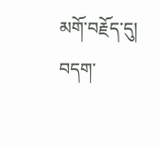མགོ་བརྗོད་དུ།  བདག་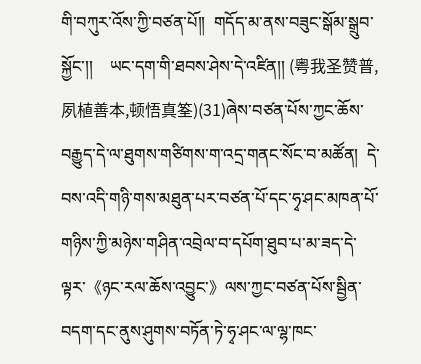གི་བཀུར་འོས་ཀྱི་བཙན་པོ།།  གདོད་མ་ནས་བཟུང་སྒོམ་སྒྲུབ་སྐྱོང་།།    ཡང་དག་གི་ཐབས་ཤེས་དེ་འཛིན།། (粤我圣赞普,夙植善本,顿悟真筌)(31)ཞེས་བཙན་པོས་ཀྱང་ཆོས་བརྒྱུད་དེ་ལ་ཐུགས་གཙིགས་ག་འདྲ་གནང་སོང་བ་མཚོན།  དེ་བས་འདི་གཉི་གས་མཐུན་པར་བཙན་པོ་དང་ཧྭ་ཤང་མཁན་པོ་གཉིས་ཀྱི་མཉེས་གཤིན་འབྲེལ་བ་དཔོག་ཐུབ་པ་མ་ཟད་དེ་ལྟར་《ཉང་རལ་ཆོས་འབྱུང་》ལས་ཀྱང་བཙན་པོས་སྦྱིན་བདག་དང་ནུས་ཤུགས་བཏོན་ཏེ་ཧྭ་ཤང་ལ་ལྷ་ཁང་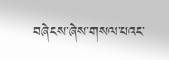བཞེངས་ཞེས་གསལ་པའང་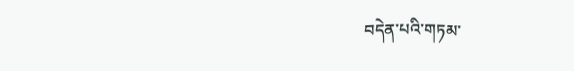བདེན་པའི་གཏམ་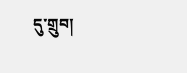དུ་གྲུབ།